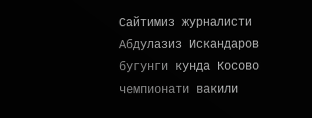Сайтимиз журналисти Абдулазиз Искандаров бугунги кунда Косово чемпионати вакили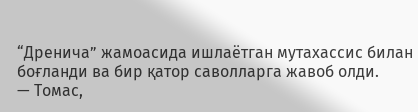“Дренича” жамоасида ишлаётган мутахассис билан боғланди ва бир қатор саволларга жавоб олди.
— Томас,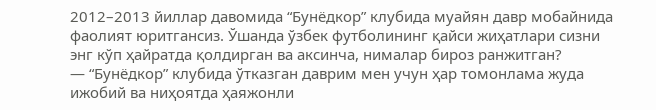2012–2013 йиллар давомида “Бунёдкор” клубида муайян давр мобайнида фаолият юритгансиз. Ўшанда ўзбек футболининг қайси жиҳатлари сизни энг кўп ҳайратда қолдирган ва аксинча, нималар бироз ранжитган?
— “Бунёдкор” клубида ўтказган даврим мен учун ҳар томонлама жуда ижобий ва ниҳоятда ҳаяжонли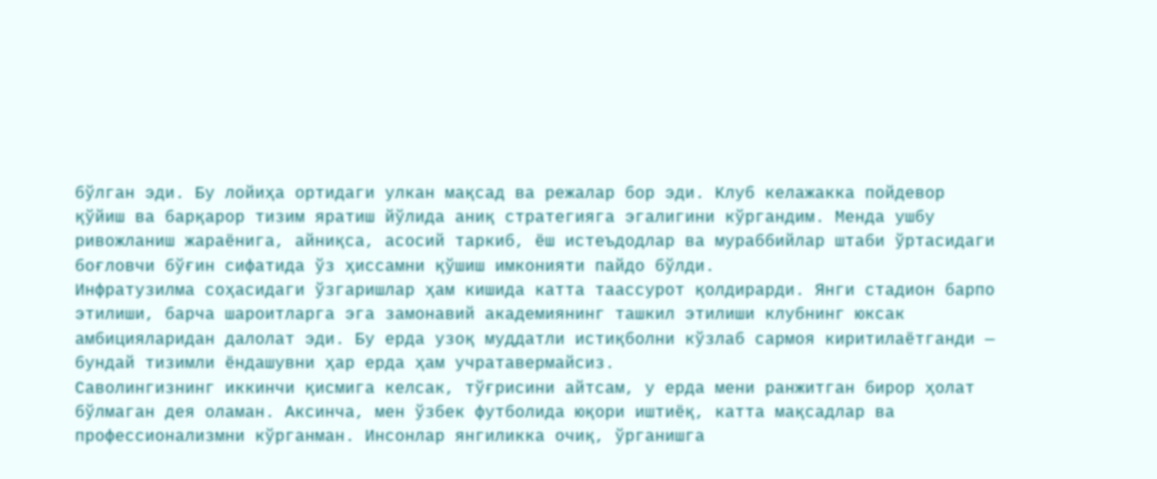бўлган эди. Бу лойиҳа ортидаги улкан мақсад ва режалар бор эди. Клуб келажакка пойдевор қўйиш ва барқарор тизим яратиш йўлида аниқ стратегияга эгалигини кўргандим. Менда ушбу ривожланиш жараёнига, айниқса, асосий таркиб, ёш истеъдодлар ва мураббийлар штаби ўртасидаги боғловчи бўғин сифатида ўз ҳиссамни қўшиш имконияти пайдо бўлди.
Инфратузилма соҳасидаги ўзгаришлар ҳам кишида катта таассурот қолдирарди. Янги стадион барпо этилиши, барча шароитларга эга замонавий академиянинг ташкил этилиши клубнинг юксак амбицияларидан далолат эди. Бу ерда узоқ муддатли истиқболни кўзлаб сармоя киритилаётганди — бундай тизимли ёндашувни ҳар ерда ҳам учратавермайсиз.
Саволингизнинг иккинчи қисмига келсак, тўғрисини айтсам, у ерда мени ранжитган бирор ҳолат бўлмаган дея оламан. Аксинча, мен ўзбек футболида юқори иштиёқ, катта мақсадлар ва профессионализмни кўрганман. Инсонлар янгиликка очиқ, ўрганишга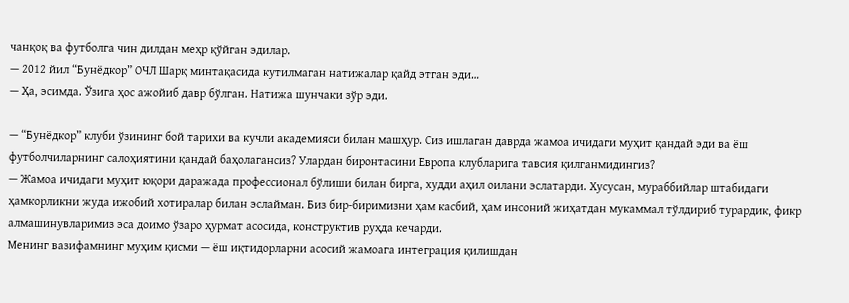чанқоқ ва футболга чин дилдан меҳр қўйган эдилар.
— 2012 йил “Бунёдкор” ОЧЛ Шарқ минтақасида кутилмаган натижалар қайд этган эди…
— Ҳа, эсимда. Ўзига ҳос ажойиб давр бўлган. Натижа шунчаки зўр эди.

— “Бунёдкор” клуби ўзининг бой тарихи ва кучли академияси билан машҳур. Сиз ишлаган даврда жамоа ичидаги муҳит қандай эди ва ёш футболчиларнинг салоҳиятини қандай баҳолагансиз? Улардан биронтасини Европа клубларига тавсия қилганмидингиз?
— Жамоа ичидаги муҳит юқори даражада профессионал бўлиши билан бирга, худди аҳил оилани эслатарди. Хусусан, мураббийлар штабидаги ҳамкорликни жуда ижобий хотиралар билан эслайман. Биз бир-биримизни ҳам касбий, ҳам инсоний жиҳатдан мукаммал тўлдириб турардик, фикр алмашинувларимиз эса доимо ўзаро ҳурмат асосида, конструктив руҳда кечарди.
Менинг вазифамнинг муҳим қисми — ёш иқтидорларни асосий жамоага интеграция қилишдан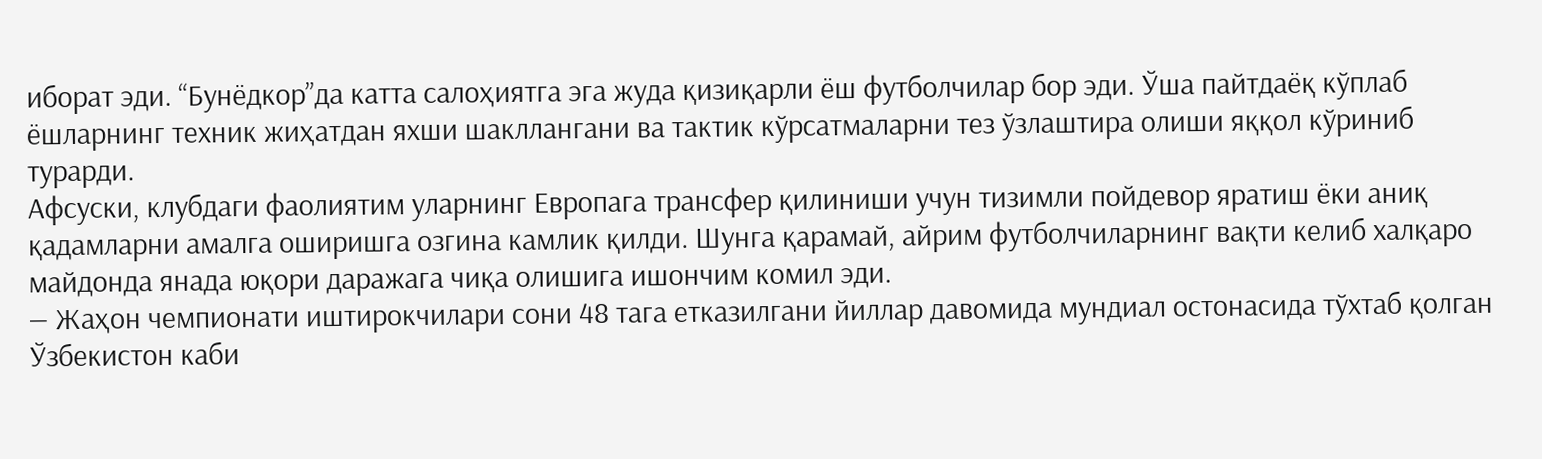иборат эди. “Бунёдкор”да катта салоҳиятга эга жуда қизиқарли ёш футболчилар бор эди. Ўша пайтдаёқ кўплаб ёшларнинг техник жиҳатдан яхши шакллангани ва тактик кўрсатмаларни тез ўзлаштира олиши яққол кўриниб турарди.
Афсуски, клубдаги фаолиятим уларнинг Европага трансфер қилиниши учун тизимли пойдевор яратиш ёки аниқ қадамларни амалга оширишга озгина камлик қилди. Шунга қарамай, айрим футболчиларнинг вақти келиб халқаро майдонда янада юқори даражага чиқа олишига ишончим комил эди.
— Жаҳон чемпионати иштирокчилари сони 48 тага етказилгани йиллар давомида мундиал остонасида тўхтаб қолган Ўзбекистон каби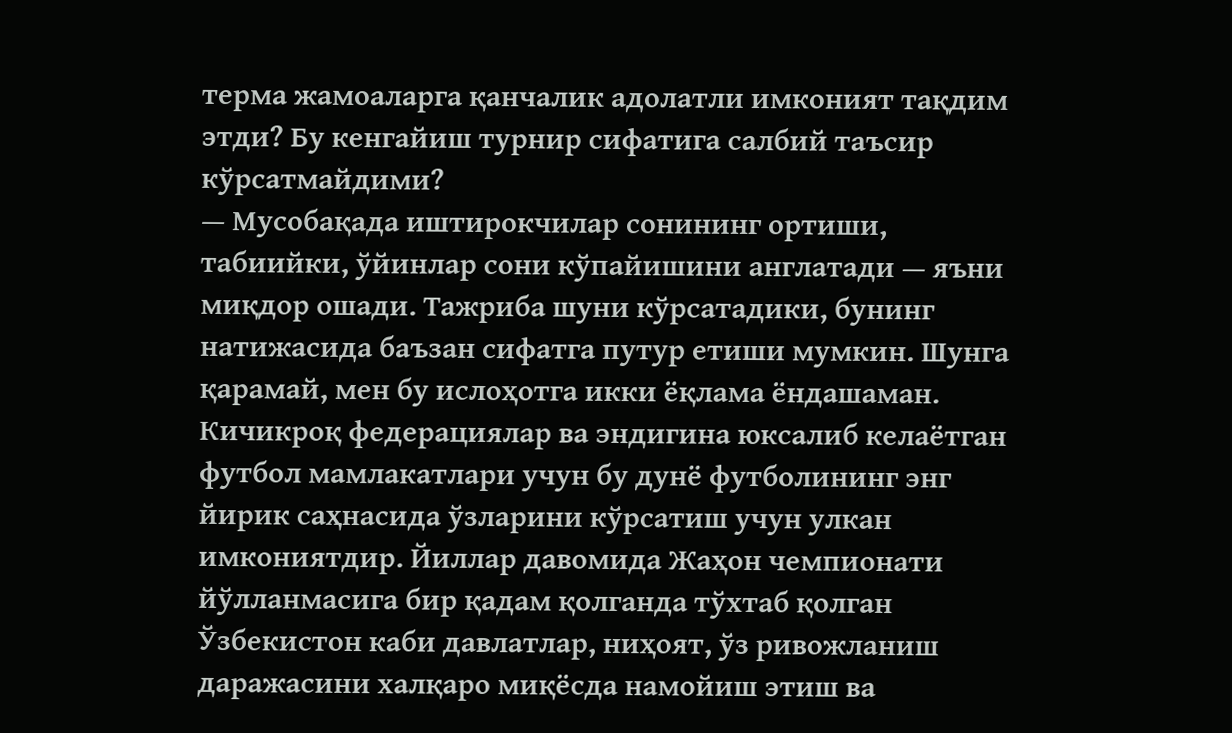терма жамоаларга қанчалик адолатли имконият тақдим этди? Бу кенгайиш турнир сифатига салбий таъсир кўрсатмайдими?
— Мусобақада иштирокчилар сонининг ортиши, табиийки, ўйинлар сони кўпайишини англатади — яъни миқдор ошади. Тажриба шуни кўрсатадики, бунинг натижасида баъзан сифатга путур етиши мумкин. Шунга қарамай, мен бу ислоҳотга икки ёқлама ёндашаман.
Кичикроқ федерациялар ва эндигина юксалиб келаётган футбол мамлакатлари учун бу дунё футболининг энг йирик саҳнасида ўзларини кўрсатиш учун улкан имкониятдир. Йиллар давомида Жаҳон чемпионати йўлланмасига бир қадам қолганда тўхтаб қолган Ўзбекистон каби давлатлар, ниҳоят, ўз ривожланиш даражасини халқаро миқёсда намойиш этиш ва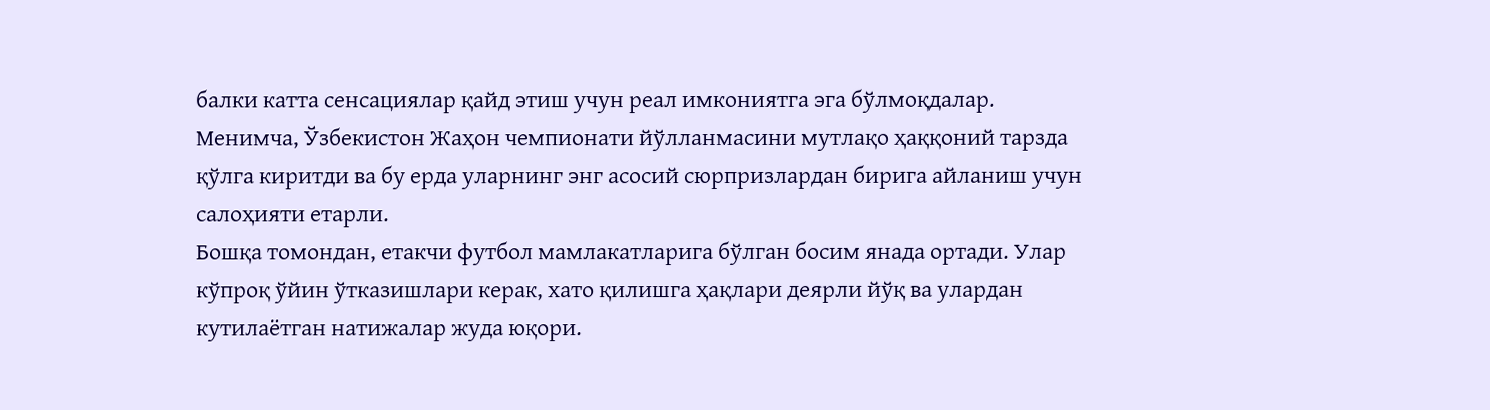балки катта сенсациялар қайд этиш учун реал имкониятга эга бўлмоқдалар. Менимча, Ўзбекистон Жаҳон чемпионати йўлланмасини мутлақо ҳаққоний тарзда қўлга киритди ва бу ерда уларнинг энг асосий сюрпризлардан бирига айланиш учун салоҳияти етарли.
Бошқа томондан, етакчи футбол мамлакатларига бўлган босим янада ортади. Улар кўпроқ ўйин ўтказишлари керак, хато қилишга ҳақлари деярли йўқ ва улардан кутилаётган натижалар жуда юқори.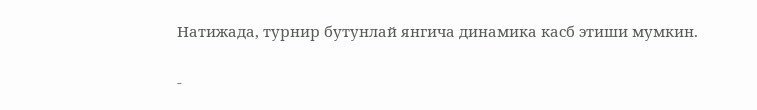Натижада, турнир бутунлай янгича динамика касб этиши мумкин.

-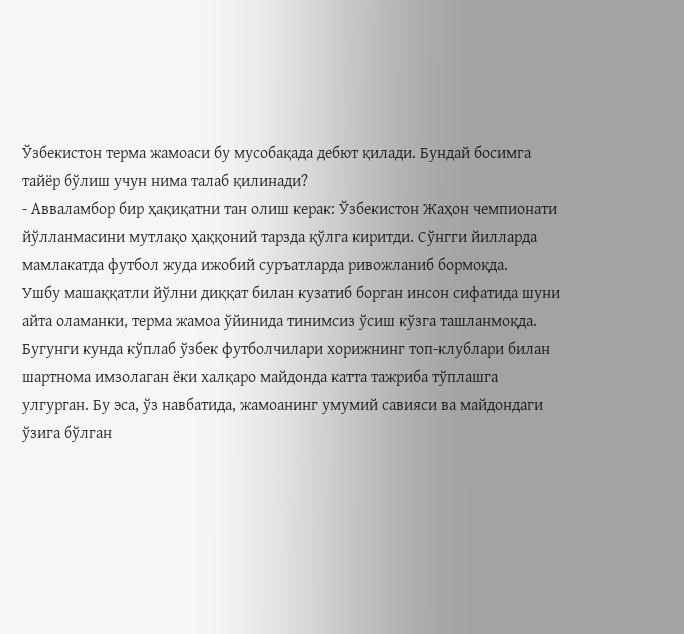Ўзбекистон терма жамоаси бу мусобақада дебют қилади. Бундай босимга тайёр бўлиш учун нима талаб қилинади?
- Авваламбор бир ҳақиқатни тан олиш керак: Ўзбекистон Жаҳон чемпионати йўлланмасини мутлақо ҳаққоний тарзда қўлга киритди. Сўнгги йилларда мамлакатда футбол жуда ижобий суръатларда ривожланиб бормоқда.
Ушбу машаққатли йўлни диққат билан кузатиб борган инсон сифатида шуни айта оламанки, терма жамоа ўйинида тинимсиз ўсиш кўзга ташланмоқда. Бугунги кунда кўплаб ўзбек футболчилари хорижнинг топ-клублари билан шартнома имзолаган ёки халқаро майдонда катта тажриба тўплашга улгурган. Бу эса, ўз навбатида, жамоанинг умумий савияси ва майдондаги ўзига бўлган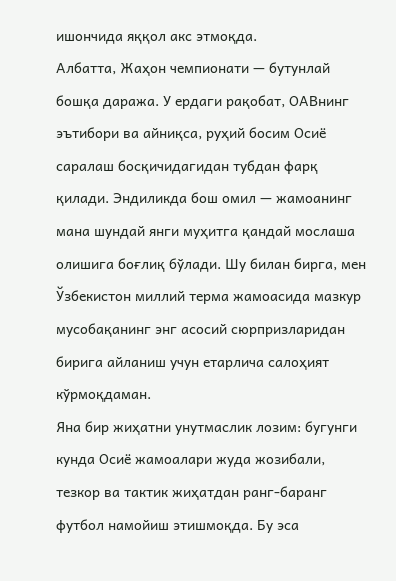ишончида яққол акс этмоқда.
Албатта, Жаҳон чемпионати — бутунлай бошқа даража. У ердаги рақобат, ОАВнинг эътибори ва айниқса, руҳий босим Осиё саралаш босқичидагидан тубдан фарқ қилади. Эндиликда бош омил — жамоанинг мана шундай янги муҳитга қандай мослаша олишига боғлиқ бўлади. Шу билан бирга, мен Ўзбекистон миллий терма жамоасида мазкур мусобақанинг энг асосий сюрпризларидан бирига айланиш учун етарлича салоҳият кўрмоқдаман.
Яна бир жиҳатни унутмаслик лозим: бугунги кунда Осиё жамоалари жуда жозибали, тезкор ва тактик жиҳатдан ранг-баранг футбол намойиш этишмоқда. Бу эса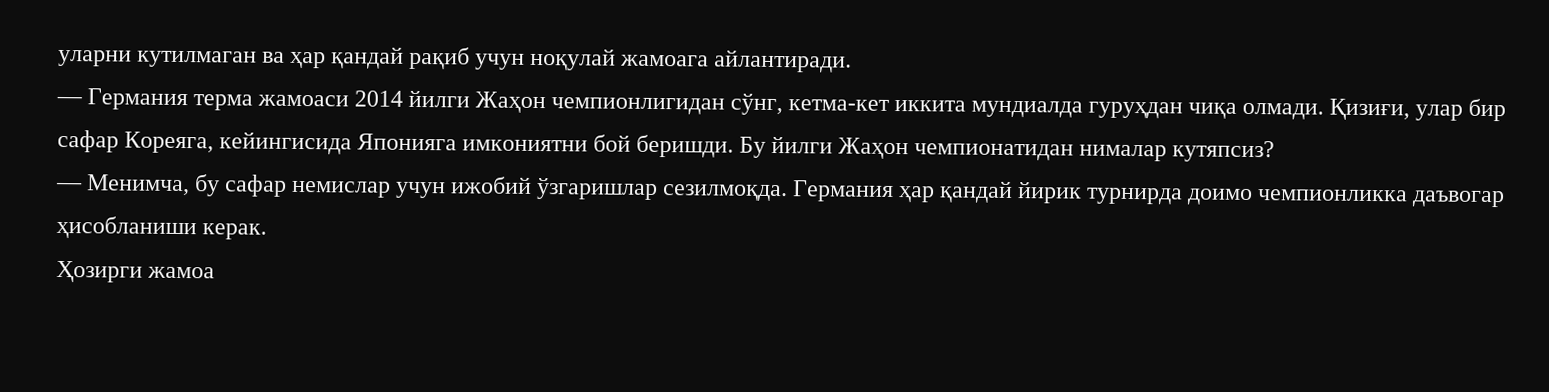уларни кутилмаган ва ҳар қандай рақиб учун ноқулай жамоага айлантиради.
— Германия терма жамоаси 2014 йилги Жаҳон чемпионлигидан сўнг, кетма-кет иккита мундиалда гуруҳдан чиқа олмади. Қизиғи, улар бир сафар Кореяга, кейингисида Японияга имкониятни бой беришди. Бу йилги Жаҳон чемпионатидан нималар кутяпсиз?
— Менимча, бу сафар немислар учун ижобий ўзгаришлар сезилмоқда. Германия ҳар қандай йирик турнирда доимо чемпионликка даъвогар ҳисобланиши кeрак.
Ҳозирги жамоа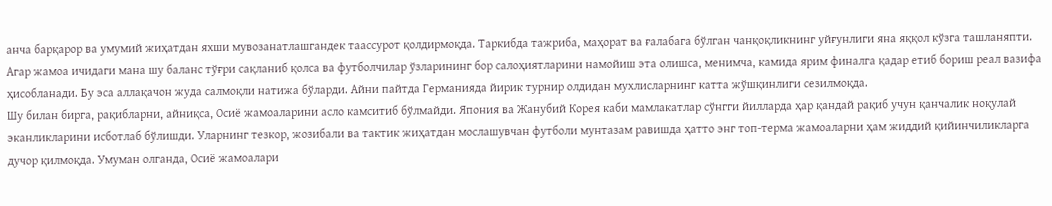анча барқарор ва умумий жиҳатдан яхши мувозанатлашгандек таассурот қолдирмоқда. Таркибда тажриба, маҳорат ва ғалабага бўлган чанқоқликнинг уйғунлиги яна яққол кўзга ташланяпти. Агар жамоа ичидаги мана шу баланс тўғри сақланиб қолса ва футболчилар ўзларининг бор салоҳиятларини намойиш эта олишса, менимча, камида ярим финалга қадар етиб бориш реал вазифа ҳисобланади. Бу эса аллақачон жуда салмоқли натижа бўларди. Айни пайтда Германияда йирик турнир олдидан мухлисларнинг катта жўшқинлиги сезилмоқда.
Шу билан бирга, рақибларни, айниқса, Осиё жамоаларини асло камситиб бўлмайди. Япония ва Жанубий Корея каби мамлакатлар сўнгги йилларда ҳар қандай рақиб учун қанчалик ноқулай эканликларини исботлаб бўлишди. Уларнинг тезкор, жозибали ва тактик жиҳатдан мослашувчан футболи мунтазам равишда ҳатто энг топ-терма жамоаларни ҳам жиддий қийинчиликларга дучор қилмоқда. Умуман олганда, Осиё жамоалари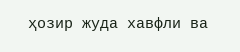ҳозир жуда хавфли ва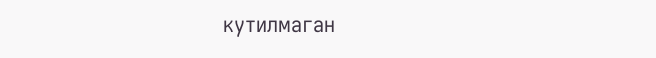кутилмаган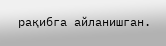рақибга айланишган.